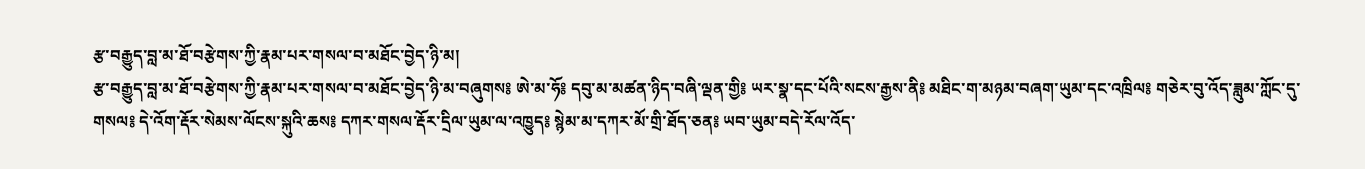རྩ་བརྒྱུད་བླ་མ་ཐོ་བརྩེགས་ཀྱི་རྣམ་པར་གསལ་བ་མཐོང་བྱེད་ཉི་མ།
རྩ་བརྒྱུད་བླ་མ་ཐོ་བརྩེགས་ཀྱི་རྣམ་པར་གསལ་བ་མཐོང་བྱེད་ཉི་མ་བཞུགས༔ ཨེ་མ་ཧོ༔ དབུ་མ་མཚན་ཉིད་བཞི་ལྡན་གྱི༔ ཡར་སྣ་དང་པོའི་སངས་རྒྱས་ནི༔ མཐིང་ག་མཉམ་བཞག་ཡུམ་དང་འཁྲིལ༔ གཅེར་བུ་འོད་ཟླུམ་ཀློང་དུ་གསལ༔ དེ་འོག་རྡོར་སེམས་ལོངས་སྐུའི་ཆས༔ དཀར་གསལ་རྡོར་དྲིལ་ཡུམ་ལ་འཁྱུད༔ སྙེམ་མ་དཀར་མོ་གྲི་ཐོད་ཅན༔ ཡབ་ཡུམ་བདེ་རོལ་འོད་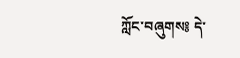ཀློང་བཞུགས༔ དེ་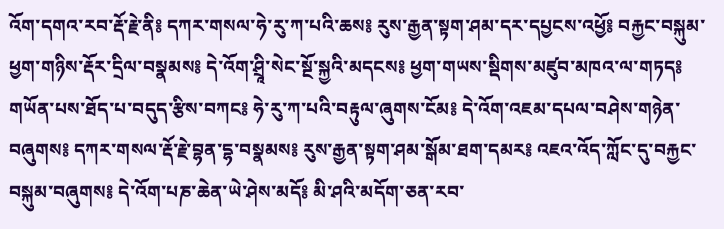འོག་དགའ་རབ་རྡོ་རྗེ་ནི༔ དཀར་གསལ་ཧེ་རུ་ཀ་པའི་ཆས༔ རུས་རྒྱན་སྟག་ཤམ་དར་དཔྱངས་འཕྱོ༔ བརྐྱང་བསྐུམ་ཕྱག་གཉིས་རྡོར་དྲིལ་བསྣམས༔ དེ་འོག་ཤྲཱི་སེང་སྔོ་སྐྱའི་མདངས༔ ཕྱག་གཡས་སྡིགས་མཛུབ་མཁའ་ལ་གཏད༔ གཡོན་པས་ཐོད་པ་བདུད་རྩིས་བཀང༔ ཧེ་རུ་ཀ་པའི་བརྟུལ་ཞུགས་ངོམ༔ དེ་འོག་འཇམ་དཔལ་བཤེས་གཉེན་བཞུགས༔ དཀར་གསལ་རྡོ་རྗེ་བྷན་དྷ་བསྣམས༔ རུས་རྒྱན་སྟག་ཤམ་སྒོམ་ཐག་དམར༔ འཇའ་འོད་ཀློང་དུ་བརྐྱང་བསྐུམ་བཞུགས༔ དེ་འོག་པཎ་ཆེན་ཡེ་ཤེས་མདོ༔ མི་ཤའི་མདོག་ཅན་རབ་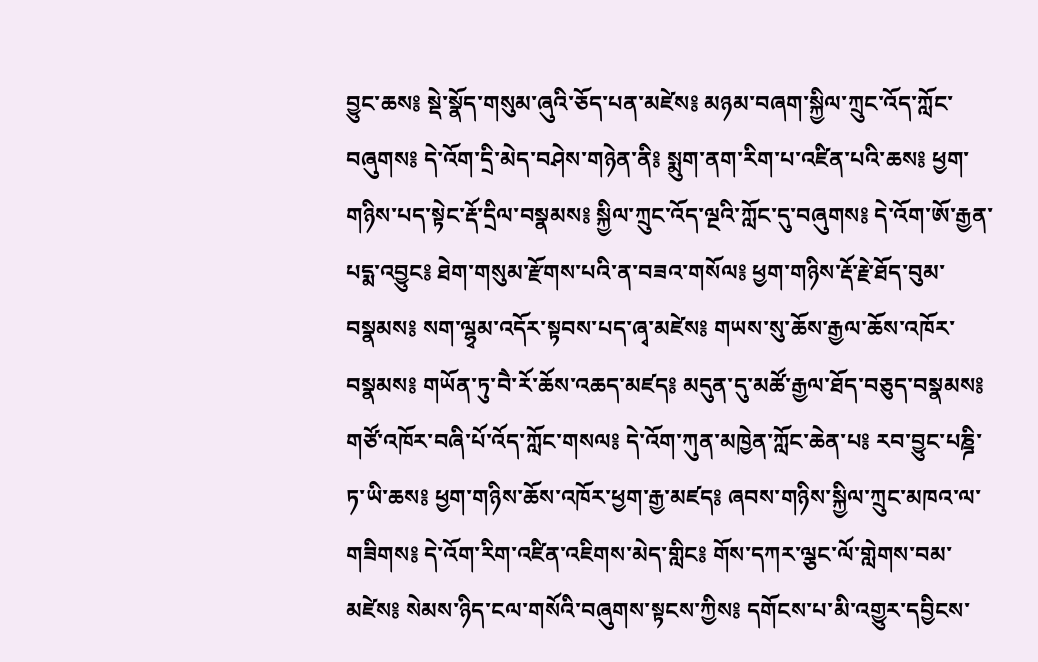བྱུང་ཆས༔ སྡེ་སྣོད་གསུམ་ཞུའི་ཅོད་པན་མཛེས༔ མཉམ་བཞག་སྐྱིལ་ཀྲུང་འོད་ཀློང་བཞུགས༔ དེ་འོག་དྲི་མེད་བཤེས་གཉེན་ནི༔ སྨུག་ནག་རིག་པ་འཛིན་པའི་ཆས༔ ཕྱག་གཉིས་པད་སྟེང་རྡོ་དྲིལ་བསྣམས༔ སྐྱིལ་ཀྲུང་འོད་ལྔའི་ཀློང་དུ་བཞུགས༔ དེ་འོག་ཨོ་རྒྱན་པདྨ་འབྱུང༔ ཐེག་གསུམ་རྫོགས་པའི་ན་བཟའ་གསོལ༔ ཕྱག་གཉིས་རྡོ་རྗེ་ཐོད་བུམ་བསྣམས༔ སག་ལྷྭམ་འདོར་སྟབས་པད་ཞྭ་མཛེས༔ གཡས་སུ་ཆོས་རྒྱལ་ཆོས་འཁོར་བསྣམས༔ གཡོན་ཏུ་བཻ་རོ་ཆོས་འཆད་མཛད༔ མདུན་དུ་མཚོ་རྒྱལ་ཐོད་བཅུད་བསྣམས༔ གཙོ་འཁོར་བཞི་པོ་འོད་ཀློང་གསལ༔ དེ་འོག་ཀུན་མཁྱེན་ཀློང་ཆེན་པ༔ རབ་བྱུང་པཎྜི་ཏ་ཡི་ཆས༔ ཕྱག་གཉིས་ཆོས་འཁོར་ཕྱག་རྒྱ་མཛད༔ ཞབས་གཉིས་སྐྱིལ་ཀྲུང་མཁའ་ལ་གཟིགས༔ དེ་འོག་རིག་འཛིན་འཇིགས་མེད་གླིང༔ གོས་དཀར་ལྕང་ལོ་གླེགས་བམ་མཛེས༔ སེམས་ཉིད་ངལ་གསོའི་བཞུགས་སྟངས་ཀྱིས༔ དགོངས་པ་མི་འགྱུར་དབྱིངས་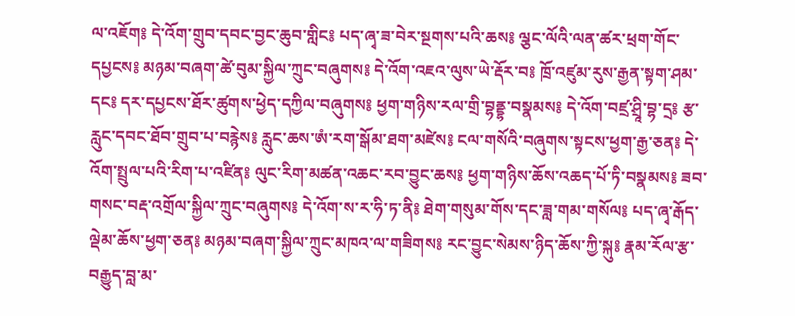ལ་འཇོག༔ དེ་འོག་གྲུབ་དབང་བྱང་ཆུབ་གླིང༔ པད་ཞྭ་ཟ་བེར་སྔགས་པའི་ཆས༔ ལྕང་ལོའི་ལན་ཚར་ཕྲག་གོང་དཔྱངས༔ མཉམ་བཞག་ཚེ་བུམ་སྐྱིལ་ཀྲུང་བཞུགས༔ དེ་འོག་འཇའ་ལུས་ཡེ་རྡོར་བ༔ ཁྲོ་འཛུམ་རུས་རྒྱན་སྟག་ཤམ་དང༔ དར་དཔྱངས་ཐོར་ཚུགས་ཕྱེད་དཀྱིལ་བཞུགས༔ ཕྱག་གཉིས་རལ་གྲི་བྷནྡྷ་བསྣམས༔ དེ་འོག་བཛྲ་ཤྲཱི་བྷ་དྲ༔ རྩ་རླུང་དབང་ཐོབ་གྲུབ་པ་བརྙེས༔ རླུང་ཆས་ཨཾ་རག་སྒོམ་ཐག་མཛེས༔ ངལ་གསོའི་བཞུགས་སྟངས་ཕྱག་རྒྱ་ཅན༔ དེ་འོག་སྤྲུལ་པའི་རིག་པ་འཛིན༔ ལུང་རིག་མཚན་འཆང་རབ་བྱུང་ཆས༔ ཕྱག་གཉིས་ཆོས་འཆད་པོ་ཏི་བསྣམས༔ ཟབ་གསང་བརྡ་འགྲོལ་སྐྱིལ་ཀྲུང་བཞུགས༔ དེ་འོག་ས་ར་ཧི་ཏ་ནི༔ ཐེག་གསུམ་གོས་དང་ཟླ་གམ་གསོལ༔ པད་ཞྭ་རྒོད་ལྡེམ་ཆོས་ཕྱག་ཅན༔ མཉམ་བཞག་སྐྱིལ་ཀྲུང་མཁའ་ལ་གཟིགས༔ རང་བྱུང་སེམས་ཉིད་ཆོས་ཀྱི་སྐུ༔ རྣམ་རོལ་རྩ་བརྒྱུད་བླ་མ་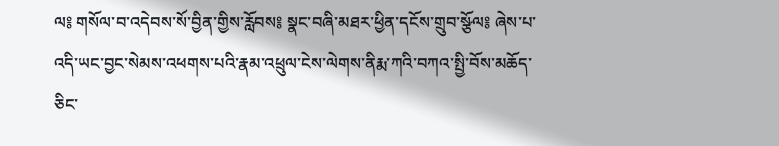ལ༔ གསོལ་བ་འདེབས་སོ་བྱིན་གྱིས་རློབས༔ སྣང་བཞི་མཐར་ཕྱིན་དངོས་གྲུབ་སྩོལ༔ ཞེས་པ་འདི་ཡང་བྱང་སེམས་འཕགས་པའི་རྣམ་འཕྲུལ་ངེས་ལེགས་ནིརྨ་ཀའི་བཀའ་སྤྱི་བོས་མཆོད་ཅིང་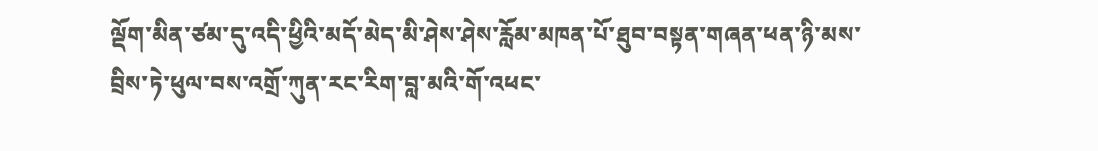ལྡོག་མིན་ཙམ་དུ་འདི་ཕྱིའི་མདོ་མེད་མི་ཤེས་ཤེས་རློམ་མཁན་པོ་ཐུབ་བསྟན་གཞན་ཕན་ཉི་མས་བྲིས་ཏེ་ཕུལ་བས་འགྲོ་ཀུན་རང་རིག་བླ་མའི་གོ་འཕང་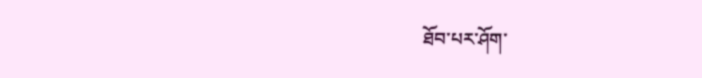ཐོབ་པར་ཤོག་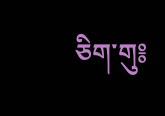ཅིག་གུ༔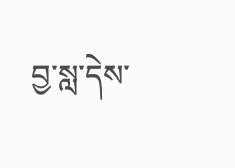བྱ་སླ་དེས་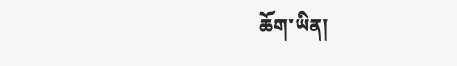ཆོག་ཡིན།